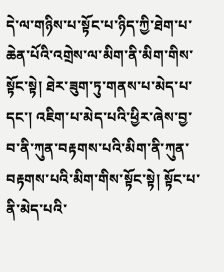དེ་ལ་གཉིས་པ་སྟོང་པ་ཉིད་ཀྱི་ཐེག་པ་ཆེན་པོའི་འགྲེས་ལ་མིག་ནི་མིག་གིས་སྟོང་སྟེ། ཐེར་ཟུག་ཏུ་གནས་པ་མེད་པ་དང་། འཇིག་པ་མེད་པའི་ཕྱིར་ཞེས་བྱ་བ་ནི་ཀུན་བརྟགས་པའི་མིག་ནི་ཀུན་བརྟགས་པའི་མིག་གིས་སྟོང་སྟེ། སྟོང་པ་ནི་མེད་པའི་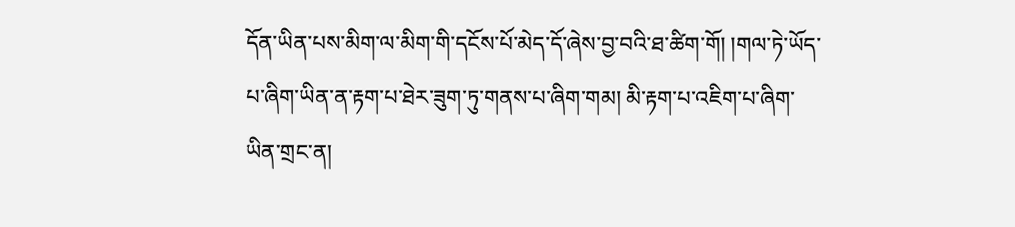དོན་ཡིན་པས་མིག་ལ་མིག་གི་དངོས་པོ་མེད་དོ་ཞེས་བྱ་བའི་ཐ་ཚིག་གོ། །གལ་ཏེ་ཡོད་པ་ཞིག་ཡིན་ན་རྟག་པ་ཐེར་ཟུག་ཏུ་གནས་པ་ཞིག་གམ། མི་རྟག་པ་འཇིག་པ་ཞིག་ཡིན་གྲང་ན།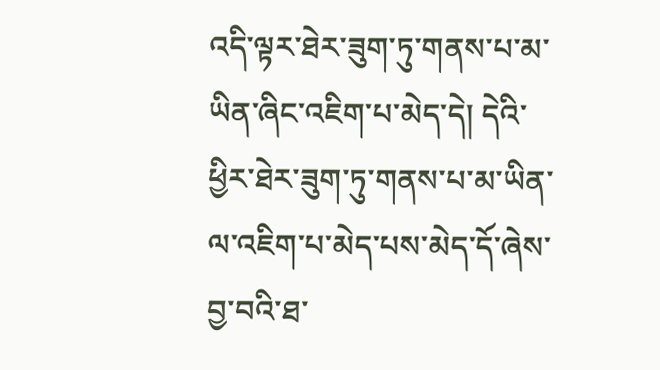འདི་ལྟར་ཐེར་ཟུག་ཏུ་གནས་པ་མ་ཡིན་ཞིང་འཇིག་པ་མེད་དེ། དེའི་ཕྱིར་ཐེར་ཟུག་ཏུ་གནས་པ་མ་ཡིན་ལ་འཇིག་པ་མེད་པས་མེད་དོ་ཞེས་བྱ་བའི་ཐ་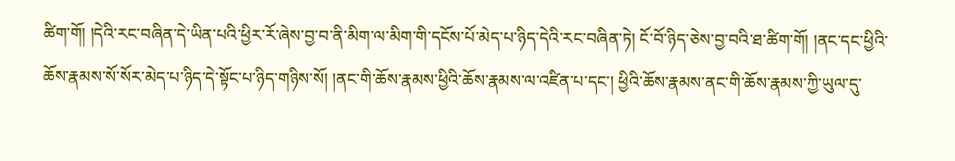ཚིག་གོ། །དེའི་རང་བཞིན་དེ་ཡིན་པའི་ཕྱིར་རོ་ཞེས་བྱ་བ་ནི་མིག་ལ་མིག་གི་དངོས་པོ་མེད་པ་ཉིད་དེའི་རང་བཞིན་ཏེ། ངོ་བོ་ཉིད་ཅེས་བྱ་བའི་ཐ་ཚིག་གོ། །ནང་དང་ཕྱིའི་ཆོས་རྣམས་སོ་སོར་མེད་པ་ཉིད་དེ་སྟོང་པ་ཉིད་གཉིས་སོ། །ནང་གི་ཆོས་རྣམས་ཕྱིའི་ཆོས་རྣམས་ལ་འཛིན་པ་དང་། ཕྱིའི་ཆོས་རྣམས་ནང་གི་ཆོས་རྣམས་ཀྱི་ཡུལ་དུ་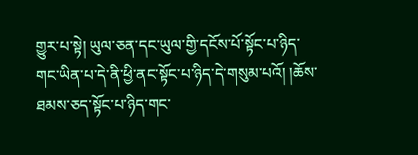གྱུར་པ་སྟེ། ཡུལ་ཅན་དང་ཡུལ་གྱི་དངོས་པོ་སྟོང་པ་ཉིད་གང་ཡིན་པ་དེ་ནི་ཕྱི་ནང་སྟོང་པ་ཉིད་དེ་གསུམ་པའོ། །ཆོས་ཐམས་ཅད་སྟོང་པ་ཉིད་གང་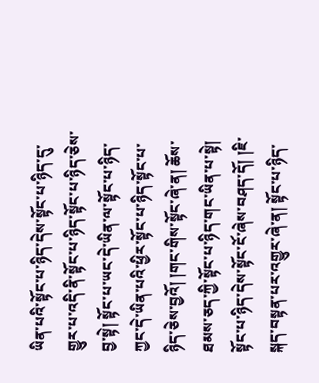ཡིན་པའི་སྟོང་པ་ཉིད་དེས་སྟོང་པ་ཉིད་དུ་གྱུར་པ་འདི་ནི་སྟོང་པ་ཉིད་སྟོང་པ་ཉིད་ཅེས་བྱ་སྟེ། སྟོང་པ་ཡང་དེ་ཡིན་ལ་སྟོང་པ་ཉིད་ཀྱང་དེ་ཡིན་པའི་ཕྱིར་སྟོང་པ་ཉིད་སྟོང་པ་ཉིད་ཅེས་བྱའོ། །གང་གིས་སྟོང་ཞེ་ན། ཆོས་ཐམས་ཅད་ཀྱི་སྟོང་པ་ཉིད་གང་ཡིན་པ་སྟེ། སྟོང་པ་ཉིད་དེས་སྟོང་ངོ་ཞེས་བཤད་དོ། །ཇི་སྐད་བསྟན་པར་འགྱུར་ཞེ་ན། སྟོང་པ་ཉིད་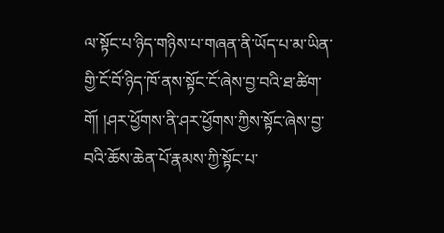ལ་སྟོང་པ་ཉིད་གཉིས་པ་གཞན་ནི་ཡོད་པ་མ་ཡིན་གྱི་ངོ་བོ་ཉིད་ཁོ་ནས་སྟོང་ངོ་ཞེས་བྱ་བའི་ཐ་ཚིག་གོ། །ཤར་ཕྱོགས་ནི་ཤར་ཕྱོགས་ཀྱིས་སྟོང་ཞེས་བྱ་བའི་ཆོས་ཆེན་པོ་རྣམས་ཀྱི་སྟོང་པ་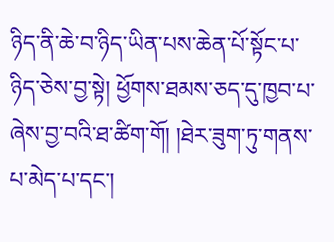ཉིད་ནི་ཆེ་བ་ཉིད་ཡིན་པས་ཆེན་པོ་སྟོང་པ་ཉིད་ཅེས་བྱ་སྟེ། ཕྱོགས་ཐམས་ཅད་དུ་ཁྱབ་པ་ཞེས་བྱ་བའི་ཐ་ཚིག་གོ། །ཐེར་ཟུག་ཏུ་གནས་པ་མེད་པ་དང་།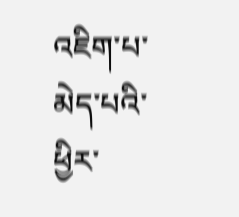འཇིག་པ་མེད་པའི་ཕྱིར་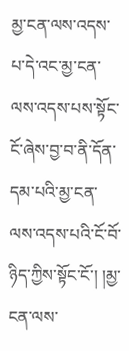མྱ་ངན་ལས་འདས་པ་དེ་འང་མྱ་ངན་ལས་འདས་པས་སྟོང་ངོ་ཞེས་བྱ་བ་ནི་དོན་དམ་པའི་མྱ་ངན་ལས་འདས་པའི་ངོ་བོ་ཉིད་ཀྱིས་སྟོང་ངོ་། །མྱ་ངན་ལས་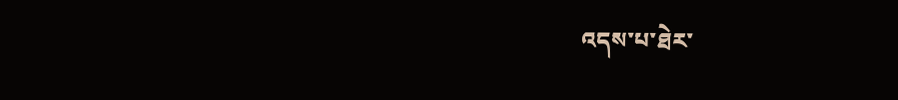འདས་པ་ཐེར་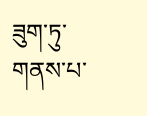ཟུག་ཏུ་གནས་པ་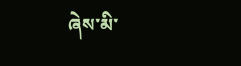ཞེས་མི་